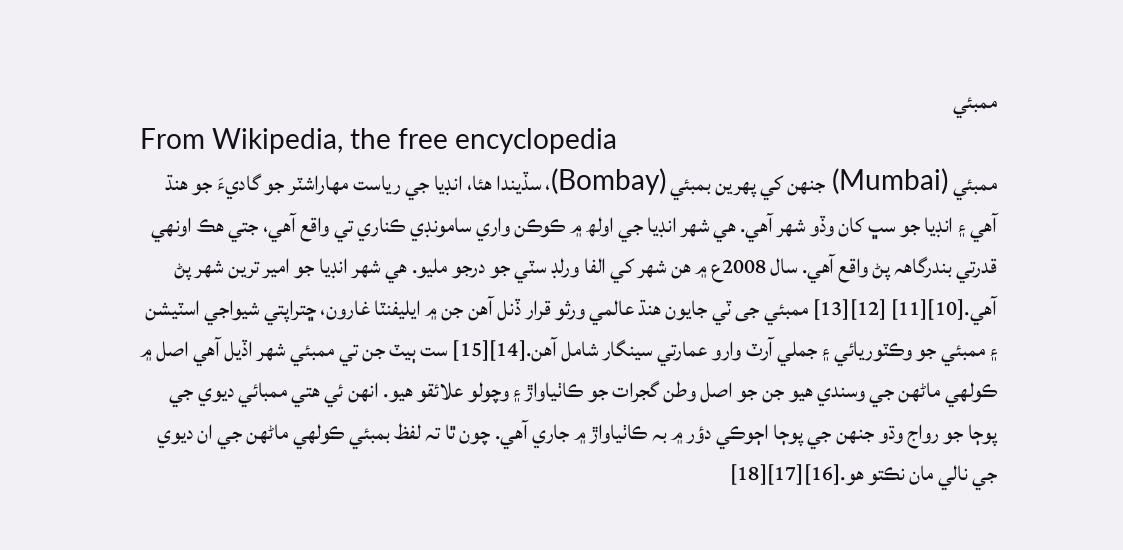ممبئي
From Wikipedia, the free encyclopedia
ممبئي (Mumbai) جنھن کي پھرين بمبئي (Bombay)، سڏيندا هئا، انڊيا جي رياست مھاراشٽر جو گاديءَ جو هنڌ آھي ۽ انڊيا جو سڀ کان وڏو شھر آھي. ھي شھر انڊيا جي اولھ ۾ ڪوڪن واري سامونڊي ڪناري تي واقع آھي، جتي ھڪ اونھي قدرتي بندرگاھہ پڻ واقع آهي. سال 2008ع ۾ ھن شھر کي الفا ورلڊ سٽي جو درجو مليو. ھي شھر انڊيا جو امير ترين شھر پڻ آهي.[10][11] [12][13] ممبئي جی ٽي جایون ھنڌ عالمي ورثو قرار ڏنل آھن جن ۾ ايليفنٽا غارون، ڇتراپتي شیواجي اسٽيشن ۽ ممبئي جو وڪٽوريائي ۽ جملي آرٽ وارو عمارتي سينگار شامل آهن.[14][15] ست ٻيٽ جن تي ممبئي شھر اڏيل آھي اصل ۾ ڪولھي ماڻھن جي وسندي ھيو جن جو اصل وطن گجرات جو ڪاٺياواڙ ۽ وچولو علائقو ھيو. انھن ئي ھتي ممبائي ديوي جي پوڄا جو رواج وڌو جنھن جي پوڄا اڄوڪي دؤر ۾ بہ ڪاٺياواڙ ۾ جاري آهي. چون ٿا تہ لفظ بمبئي ڪولھي ماڻھن جي ان ديوي جي نالي مان نڪتو ھو.[16][17][18]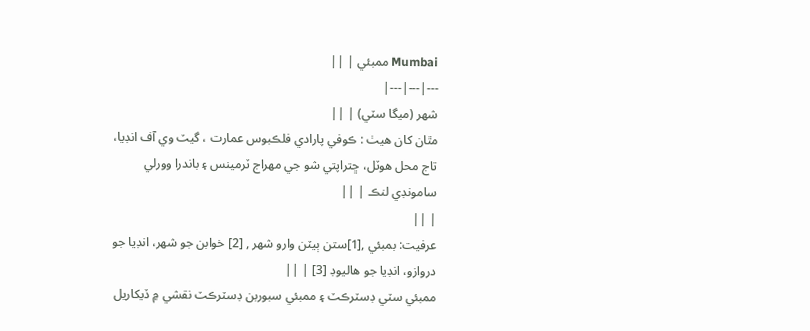Mumbai ممبئي | ||
---|---|---|
شھر (ميگا سٽي) | ||
مٿان کان ھيٺ : ڪوفي پارادي فلڪبوس عمارت ، گيٽ وي آف انڊيا، تاج محل ھوٽل، ڇتراپتي شو جي مھراج ٽرمينس ۽ باندرا وورلي سامونڊي لنڪ | ||
| ||
عرفيت: بمبئي ,[1]ستن ٻيٽن وارو شھر , [2] خوابن جو شھر، انڊيا جو دروازو، انڊيا جو ھاليوڊ [3] | ||
ممبئي سٽي ڊسٽرڪٽ ۽ ممبئي سبوربن ڊسٽرڪٽ نقشي ۾ ڏيکاريل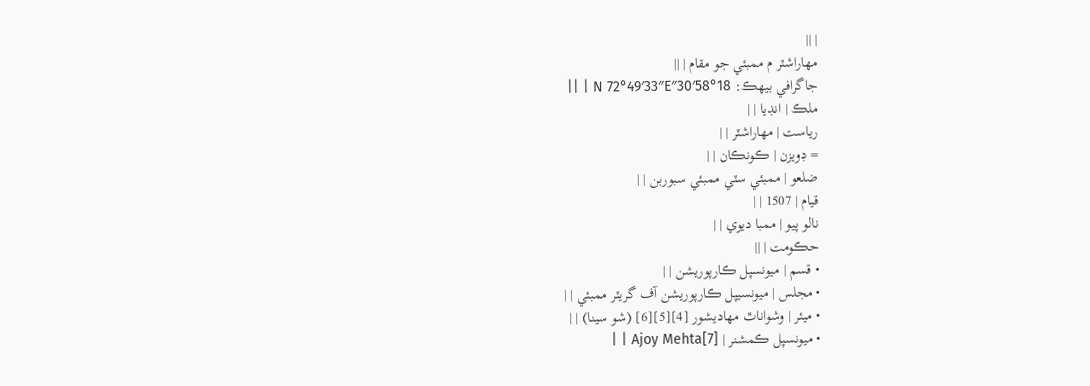| ||
مھاراشٽر م ممبئي جو مقام | ||
جاگرافي بيهڪ: 18°58′30″N 72°49′33″E | ||
ملڪ | انڊيا | |
رياست | مھاراشٽر | |
= ڊويزن | ڪونڪان | |
ضلعو | ممبئي سٽي ممبئي سبوربن | |
قيام | 1507 | |
نالو پيو | ممبا ديوي | |
حڪومت | ||
• قسم | ميونسپل ڪارپوريشن | |
• مجلس | ميونسيپل ڪارپوريشن آف گريٽر ممبئي | |
• ميئر | وشواناٿ مھاديشور [4][5][6] (شو سينا) | |
• ميونسپل ڪمشنر | Ajoy Mehta[7] | |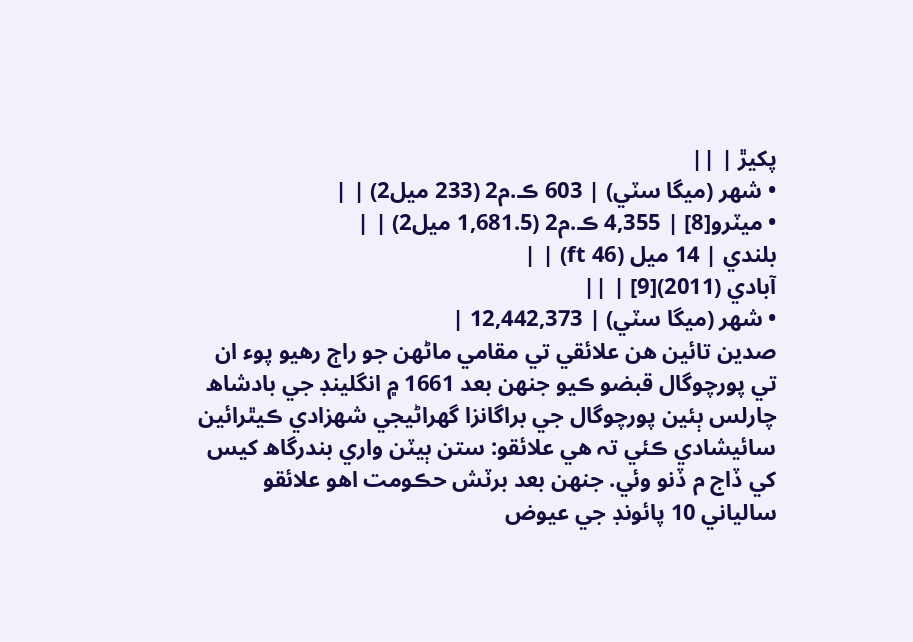پکيڙ | ||
• شھر (ميگا سٽي) | 603 ڪ.م2 (233 ميل2) | |
• ميٽرو[8] | 4,355 ڪ.م2 (1,681.5 ميل2) | |
بلندي | 14 ميل (46 ft) | |
آبادي (2011)[9] | ||
• شھر (ميگا سٽي) | 12,442,373 |
صدين تائين ھن علائقي تي مقامي ماڻھن جو راڄ رھيو پوء ان تي پورچوگال قبضو ڪيو جنھن بعد 1661 ۾ انگلينڊ جي بادشاھ چارلس ٻئين پورچوگال جي براگانزا گھراڻيجي شھزادي ڪيٿرائين سائيشادي ڪئي تہ ھي علائقو: ستن ٻيٽن واري بندرگاھ کيس کي ڏاج م ڏنو وئي. جنھن بعد برٽش حڪومت اھو علائقو سالياني 10 پائونڊ جي عيوض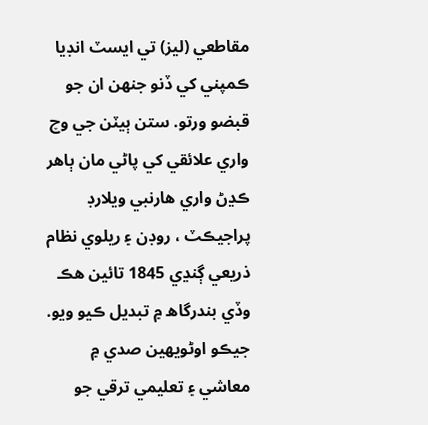مقاطعي (ليز) تي ايسٽ انڊيا ڪمپني کي ڏنو جنھن ان جو قبضو ورتو. ستن ٻيٽن جي وچ واري علائقي کي پاڻي مان ٻاھر ڪڍڻ واري ھارنبي ويلارڊ پراجيڪٽ ، روڊن ۽ ريلوي نظام ذريعي ڳنڍي 1845 تائين ھڪ وڏي بندرگاھ ۾ تبديل ڪيو ويو. جيڪو اوڻويھين صدي ۾ معاشي ۽ تعليمي ترقي جو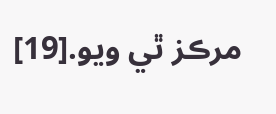مرڪز ٿي ويو.[19]